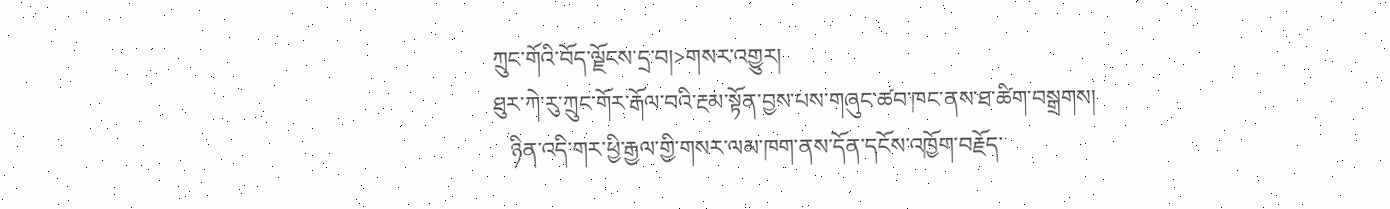ཀྲུང་གོའི་བོད་ལྗོངས་དྲ་བ།>གསར་འགྱུར།
ཐུར་ཀེ་རུ་ཀྲུང་གོར་རྒོལ་བའི་རྔམ་སྟོན་བྱས་པས་གཞུང་ཚབ་ཁང་ནས་ཐ་ཚིག་བསྒྲགས།
   ཉིན་འདི་གར་ཕྱི་རྒྱལ་གྱི་གསར་ལམ་ཁག་ནས་དོན་དངོས་འཁྱོག་བརྗོད་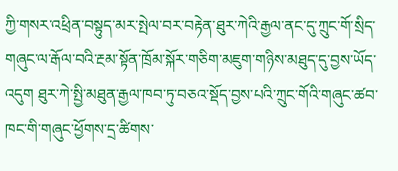ཀྱི་གསར་འཕྲིན་བསྟུད་མར་སྤེལ་བར་བརྟེན་ཐུར་ཀེའི་རྒྱལ་ནང་དུ་ཀྲུང་གོ་སྲིད་གཞུང་ལ་རྒོལ་བའི་རྔམ་སྟོན་ཁྲོམ་སྐོར་གཅིག་མཇུག་གཉིས་མཐུད་དུ་བྱས་ཡོད་འདུག ཐུར་ཀེ་སྤྱི་མཐུན་རྒྱལ་ཁབ་ཏུ་བཅའ་སྡོད་བྱས་པའི་ཀྲུང་གོའི་གཞུང་ཚབ་ཁང་གི་གཞུང་ཕྱོགས་དྲ་ཚིགས་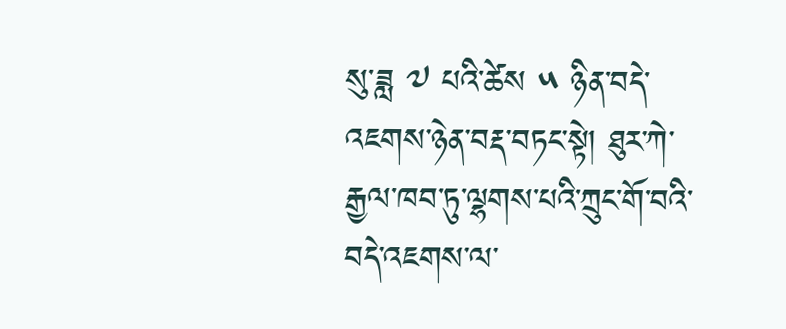སུ་ཟླ ༧ པའི་ཚེས ༥ ཉིན་བདེ་འཇགས་ཉེན་བརྡ་བཏང་སྟེ། ཐུར་ཀེ་རྒྱལ་ཁབ་ཏུ་ལྷགས་པའི་ཀྲུང་གོ་བའི་བདེ་འཇགས་ལ་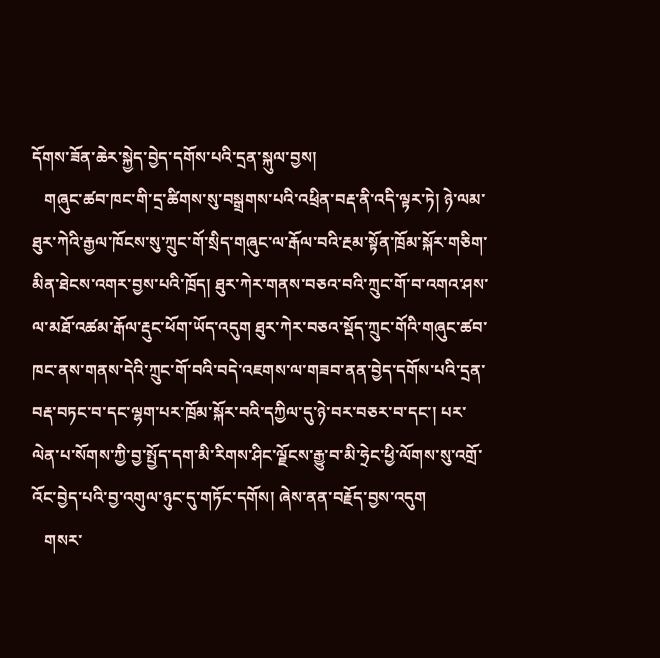དོགས་ཟོན་ཆེར་སྐྱེད་བྱེད་དགོས་པའི་དྲན་སྐུལ་བྱས།
   གཞུང་ཚབ་ཁང་གི་དྲ་ཚིགས་སུ་བསྒྲགས་པའི་འཕྲིན་བརྡ་ནི་འདི་ལྟར་ཏེ། ཉེ་ལམ་ཐུར་ཀེའི་རྒྱལ་ཁོངས་སུ་ཀྲུང་གོ་སྲིད་གཞུང་ལ་རྒོལ་བའི་རྔམ་སྟོན་ཁྲོམ་སྐོར་གཅིག་མིན་ཐེངས་འགར་བྱས་པའི་ཁྲོད། ཐུར་ཀེར་གནས་བཅའ་བའི་ཀྲུང་གོ་བ་འགའ་ཤས་ལ་མཐོ་འཚམ་རྒོལ་རྡུང་ཕོག་ཡོད་འདུག ཐུར་ཀེར་བཅའ་སྡོད་ཀྲུང་གོའི་གཞུང་ཚབ་ཁང་ནས་གནས་དེའི་ཀྲུང་གོ་བའི་བདེ་འཇགས་ལ་གཟབ་ནན་བྱེད་དགོས་པའི་དྲན་བརྡ་བཏང་བ་དང་ལྷག་པར་ཁྲོམ་སྐོར་བའི་དཀྱིལ་དུ་ཉེ་བར་བཅར་བ་དང་། པར་ལེན་པ་སོགས་ཀྱི་བྱ་སྤྱོད་དག་མི་རིགས་ཤིང་ལྗོངས་རྒྱུ་བ་མི་ཧྲེང་ཕྱི་ལོགས་སུ་འགྲོ་འོང་བྱེད་པའི་བྱ་འགུལ་ཉུང་དུ་གཏོང་དགོས། ཞེས་ནན་བརྗོད་བྱས་འདུག
   གསར་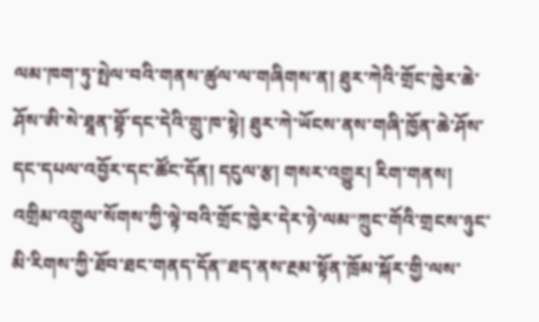ལམ་ཁག་ཏུ་སྤེལ་བའི་གནས་ཚུལ་ལ་གཞིགས་ན། ཐུར་ཀེའི་གྲོང་ཁྱེར་ཆེ་ཤོས་ཨི་སེ་ཐཱན་བྷོ་དང་དེའི་གྲུ་ཁ་སྟེ། ཐུར་ཀེ་ཡོངས་ནས་གཞི་ཁྱོན་ཆེ་ཤོས་དང་དཔལ་འབྱོར་དང་ཚོང་དོན། དངུལ་རྩ། གསར་འགྱུར། རིག་གནས། འགྲིམ་འགྲུལ་སོགས་ཀྱི་ལྟེ་བའི་གྲོང་ཁྱེར་དེར་ཉེ་ལམ“ཀྲུང་གོའི་གྲངས་ཉུང་མི་རིགས་ཀྱི་ཐོབ་ཐང་གནད་དོན”ཐད་ནས་རྔམ་སྟོན་ཁྲོམ་སྐོར་གྱི་ལས་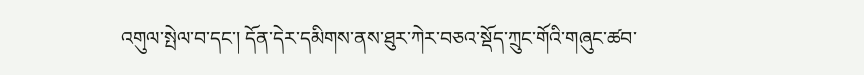འགུལ་སྤེལ་བ་དང་། དོན་དེར་དམིགས་ནས་ཐུར་ཀེར་བཅའ་སྡོད་ཀྲུང་གོའི་གཞུང་ཚབ་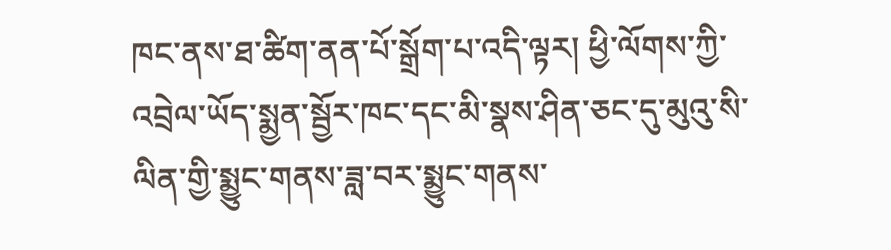ཁང་ནས་ཐ་ཚིག་ནན་པོ་སྒྲོག་པ་འདི་ལྟར། ཕྱི་ལོགས་ཀྱི་འབྲེལ་ཡོད་སྨྱན་སྦྱོར་ཁང་དང་མི་སྣས་ཤིན་ཅང་དུ་མུའུ་སི་ལིན་གྱི་སྨྱུང་གནས་ཟླ་བར་སྨྱུང་གནས་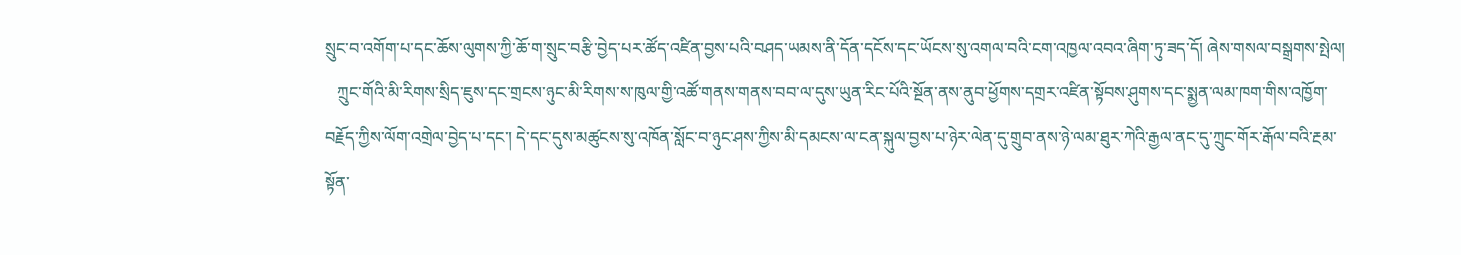སྲུང་བ་འགོག་པ་དང་ཆོས་ལུགས་ཀྱི་ཆོ་ག་སྲུང་བརྩི་བྱེད་པར་ཚོད་འཛིན་བྱས་པའི་བཤད་ཡམས་ནི་དོན་དངོས་དང་ཡོངས་སུ་འགལ་བའི་ངག་འཁྱལ་འབའ་ཞིག་ཏུ་ཟད་དོ། ཞེས་གསལ་བསྒྲགས་སྤེལ།
   ཀྲུང་གོའི་མི་རིགས་སྲིད་ཇུས་དང་གྲངས་ཉུང་མི་རིགས་ས་ཁུལ་གྱི་འཚོ་གནས་གནས་བབ་ལ་དུས་ཡུན་རིང་པོའི་སྔོན་ནས་ནུབ་ཕྱོགས་དགྲར་འཛིན་སྟོབས་ཤུགས་དང་སྨྱན་ལམ་ཁག་གིས་འཁྱོག་བརྗོད་ཀྱིས་ལོག་འགྲེལ་བྱེད་པ་དང་། དེ་དང་དུས་མཚུངས་སུ་འཁོན་སློང་བ་ཉུང་ཤས་ཀྱིས་མི་དམངས་ལ་ངན་སྐུལ་བྱས་པ་ཉེར་ལེན་དུ་གྲུབ་ནས་ཉེ་ལམ་ཐུར་ཀེའི་རྒྱལ་ནང་དུ་ཀྲུང་གོར་རྒོལ་བའི་རྔམ་སྟོན་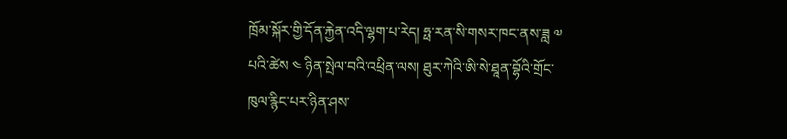ཁྲོམ་སྐོར་གྱི་དོན་རྐྱེན་འདི་ལྷག་པ་རེད། ཧྥ་རན་སི་གསར་ཁང་ནས་ཟླ ༧ པའི་ཚེས ༤ ཉིན་སྤེལ་བའི་འཕྲིན་ལས། ཐུར་ཀེའི་ཨི་སེ་ཐཱན་བྷོའི་གྲོང་ཁུལ་རྙིང་པར་ཉིན་ཤས་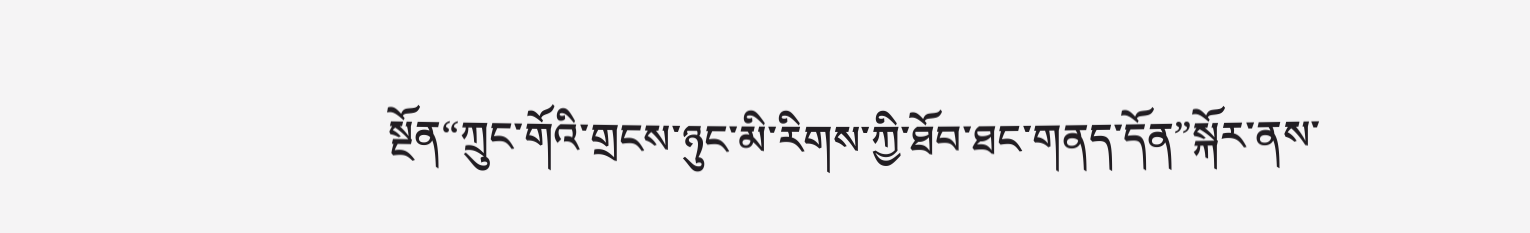སྔོན“ཀྲུང་གོའི་གྲངས་ཉུང་མི་རིགས་ཀྱི་ཐོབ་ཐང་གནད་དོན”སྐོར་ནས་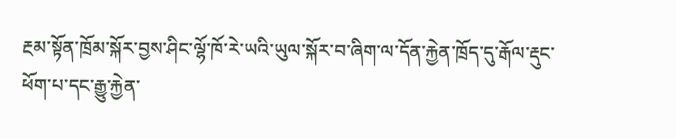རྔམ་སྟོན་ཁྲོམ་སྐོར་བྱས་ཤིང་ལྷོ་ཁོ་རེ་ཡའི་ཡུལ་སྐོར་བ་ཞིག་ལ་དོན་རྐྱེན་ཁྲོད་དུ་རྒོལ་རྡུང་ཕོག་པ་དང་རྒྱུ་རྐྱེན་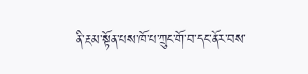ནི་རྔམ་སྟོན་པས་ཁོ་པ་ཀྲུང་གོ་བ་དང་ནོར་བས་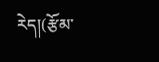རེད།(རྩོམ་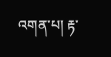འགན་པ། རྟ་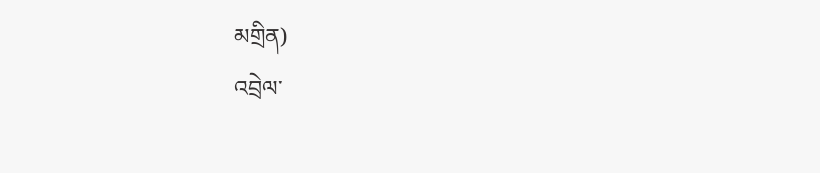མགྲིན)
འབྲེལ་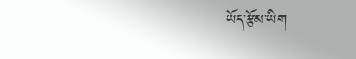ཡོད་རྩོམ་ཡིག